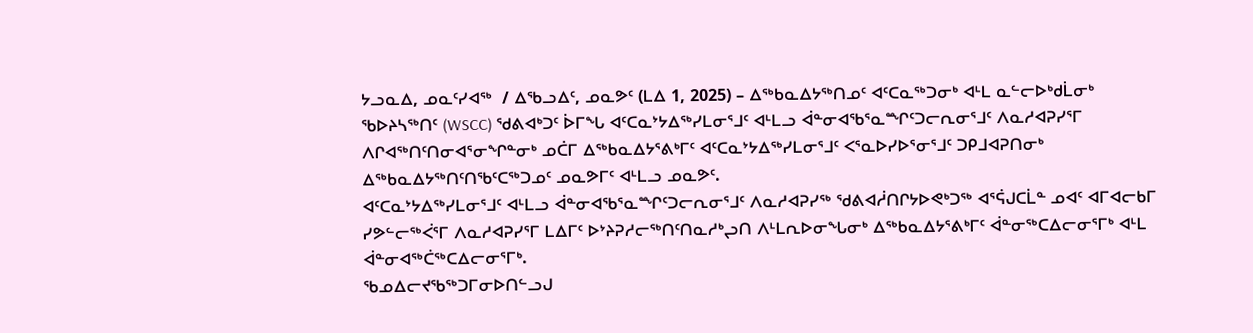ᔭᓗᓇᐃ, ᓄᓇᑦᓯᐊᖅ  / ᐃᖃᓗᐃᑦ, ᓄᓇᕗᑦ (ᒪᐃ 1, 2025) – ᐃᖅᑲᓇᐃᔭᖅᑎᓄᑦ ᐊᑦᑕᓇᖅᑐᓂᒃ ᐊᒻᒪ ᓇᓪᓕᐅᒃᑯᒫᓂᒃ ᖃᐅᔨᓴᖅᑎᑦ (WSCC) ᖁᕕᐊᒃᑐᑦ ᐆᒥᖓ ᐊᑦᑕᓇᔾᔭᐃᖅᓯᒪᓂᕐᒧᑦ ᐊᒻᒪᓗ ᐋᓐᓂᐊᖃᕐᓇᙱᑦᑐᓕᕆᓂᕐᒧᑦ ᐱᓇᓱᐊᕈᓯᕐᒥ ᐱᒋᐊᖅᑎᑦᑎᓂᐊᕐᓂᖏᓐᓂᒃ ᓄᑖᒥ ᐃᖅᑲᓇᐃᔭᕐᕕᒃᒥᑦ ᐊᑦᑕᓇᔾᔭᐃᖅᓯᒪᓂᕐᒧᑦ ᐸᕐᓇᐅᓯᐅᕐᓂᕐᒧᑦ ᑐᑭᒧᐊᕈᑎᓂᒃ ᐃᖅᑲᓇᐃᔭᖅᑎᑦᑎᖃᑦᑕᖅᑐᓄᑦ ᓄᓇᕗᒥᑦ ᐊᒻᒪᓗ ᓄᓇᕗᑦ.
ᐊᑦᑕᓇᔾᔭᐃᖅᓯᒪᓂᕐᒧᑦ ᐊᒻᒪᓗ ᐋᓐᓂᐊᖃᕐᓇᙱᑦᑐᓕᕆᓂᕐᒧᑦ ᐱᓇᓱᐊᕈᓯᖅ ᖁᕕᐊᓲᑎᒋᔭᐅᕙᒃᑐᖅ ᐊᕐᕌᒍᑕᒫᓐ ᓄᐊᑦ ᐊᒥᐊᓕᑲᒥ ᓯᕗᓪᓕᖅᐹᕐᒥ ᐱᓇᓱᐊᕈᓯᕐᒥ ᒪᐃᒥᑦ ᐅᔾᔨᕈᓱᓕᖅᑎᑦᑎᓇᓱᒃᖢᑎ ᐱᒻᒪᕆᐅᓂᖓᓂᒃ ᐃᖅᑲᓇᐃᔭᕐᕕᒃᒥᑦ ᐋᓐᓂᖅᑕᐃᓕᓂᕐᒥᒃ ᐊᒻᒪ ᐋᓐᓂᐊᖅᑖᖅᑕᐃᓕᓂᕐᒥᒃ.
ᖃᓄᐃᓕᔪᖃᖅᑐᒥᓂᐅᑎᓪᓗᒍ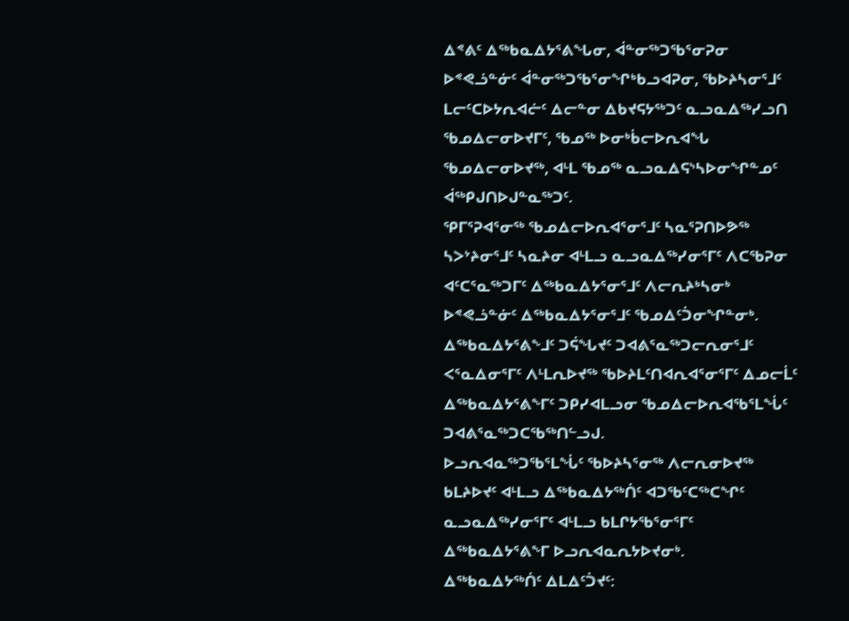ᐃᕝᕕᑦ ᐃᖅᑲᓇᐃᔭᕐᕕᖓᓂ, ᐋᓐᓂᖅᑐᖃᕐᓂᕈᓂ ᐅᕝᕙᓘᓐᓃᑦ ᐋᓐᓂᖅᑐᖃᕐᓂᖏᒃᑲᓗᐊᕈᓂ, ᖃᐅᔨᓴᓂᕐᒧᑦ ᒪᓕᑦᑕᐅᔭᕆᐊᓖᑦ ᐃᓕᓐᓂ ᐃᑲᔪᕋᔭᖅᑐᑦ ᓇᓗᓇᐃᖅᓯᓗᑎ ᖃᓄᐃᓕᓂᐅᔪᒥᑦ, ᖃᓄᖅ ᐅᓂᒃᑳᓕᐅᕆᐊᖓ ᖃᓄᐃᓕᓂᐅᔪᖅ, ᐊᒻᒪ ᖃᓄᖅ ᓇᓗᓇᐃᕋᔅᓴᐅᓂᖏᓐᓄᑦ ᐋᖅᑭᒍᑎᐅᒍᓐᓇᖅᑐᑦ.
ᕿᒥᕐᕈᐊᕐᓂᖅ ᖃᓄᐃᓕᐅᕆᐊᕐᓂᕐᒧᑦ ᓴᓇᕐᕈᑎᐅᕗᖅ ᓴᐳᔾᔨᓂᕐᒧᑦ ᓴᓇᔨᓂ ᐊᒻᒪᓗ ᓇᓗᓇᐃᖅᓯᓂᕐᒥᑦ ᐱᑕᖃᕈᓂ ᐊᑦᑕᕐᓇᖅᑐᒥᑦ ᐃᖅᑲᓇᐃᔭᕐᓂᕐᒧᑦ ᐱᓕᕆᔨᒃᓴᓂᒃ ᐅᕝᕙᓘᓐᓃᑦ ᐃᖅᑲᓇᐃᔭᕐᓂᕐᒧᑦ ᖃᓄᐃᑦᑑᓂᖏᓐᓂᒃ.
ᐃᖅᑲᓇᐃᔭᕐᕕᖕᒧᑦ ᑐᕌᖓᔪᑦ ᑐᐊᕕᕐᓇᖅᑐᓕᕆᓂᕐᒧᑦ ᐸᕐᓇᐃᓂᕐᒥᑦ ᐱᒻᒪᕆᐅᔪᖅ ᖃᐅᔨᒪᑦᑎᐊᕆᐊᕐᓂᕐᒥᑦ ᐃᓄᓕᒫᑦ ᐃᖅᑲᓇᐃᔭᕐᕕᖕᒥᑦ ᑐᑭᓯᐊᒪᓗᓂ ᖃᓄᐃᓕᐅᕆᐊᖃᕐᒪᖔᑦ ᑐᐊᕕᕐᓇᖅᑐᑕᖃᖅᑎᓪᓗᒍ.
ᐅᓗᕆᐊᓇᖅᑐᖃᕐᒪᖔᑦ ᖃᐅᔨᓴᕐᓂᖅ ᐱᓕᕆᓂᐅᔪᖅ ᑲᒪᔨᐅᔪᑦ ᐊᒻᒪᓗ ᐃᖅᑲᓇᐃᔭᖅᑏᑦ ᐊᑐᖃᑦᑕᖅᑕᖏᑦ ᓇᓗᓇᐃᖅᓯᓂᕐᒥᑦ ᐊᒻᒪᓗ ᑲᒪᒋᔭᖃᕐᓂᕐᒥᑦ ᐃᖅᑲᓇᐃᔭᕐᕕᖕᒥ ᐅᓗᕆᐊᓇᕆᔭᐅᔪᓂᒃ.
ᐃᖅᑲᓇᐃᔭᖅᑏᑦ ᐃᒪᐃᑦᑑᔪᑦ: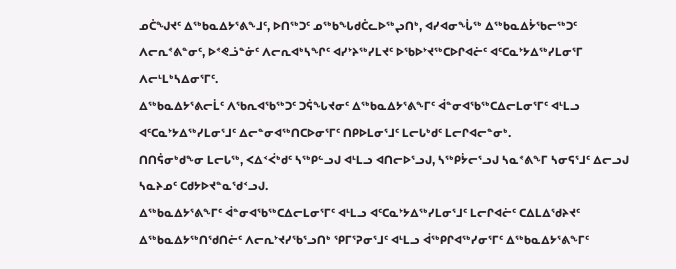ᓄᑖᖑᔪᑦ ᐃᖅᑲᓇᐃᔭᕐᕕᖕᒧᑦ, ᐅᑎᖅᑐᑦ ᓄᖅᑲᖓᑯᑖᓚᐅᖅᖢᑎᒃ, ᐊᓯᐊᓂᖔᖅ ᐃᖅᑲᓇᐃᔮᖃᓕᖅᑐᑦ ᐱᓕᕆᕝᕕᓐᓂᑦ, ᐅᕝᕙᓘᓐᓃᑦ ᐱᓕᕆᐊᒃᓴᖏᑦ ᐊᓯᔾᔨᖅᓯᒪᔪᑦ ᐅᖃᐅᔾᔪᖅᑕᐅᒋᐊᓖᑦ ᐊᑦᑕᓇᔾᔭᐃᖅᓯᒪᓂᕐᒥ ᐱᓕᒻᒪᒃᓴᐃᓂᕐᒥᑦ.
ᐃᖅᑲᓇᐃᔭᕐᕕᓕᒫᑦ ᐱᖃᕆᐊᖃᖅᑐᑦ ᑐᕌᖓᔪᓂᑦ ᐃᖅᑲᓇᐃᔭᕐᕕᖕᒥᑦ ᐋᓐᓂᐊᖃᖅᑕᐃᓕᒪᓂᕐᒥᑦ ᐊᒻᒪᓗ ᐊᑦᑕᓇᔾᔭᐃᖅᓯᒪᓂᕐᒧᑦ ᐃᓕᓐᓂᐊᖅᑎᑕᐅᓂᕐᒥᑦ ᑎᑭᐅᒪᓂᕐᒧᑦ ᒪᓕᒐᒃᑯᑦ ᒪᓕᒋᐊᓕᓐᓂᒃ.
ᑎᑎᕌᓂᒃᑯᖕᓂ ᒪᓕᒐᖅ, ᐸᐃᑉᐹᒃᑯᑦ ᓴᖅᑭᓪᓗᒍ ᐊᒻᒪᓗ ᐊᑎᓕᐅᕐᓗᒍ, ᓴᖅᑭᔮᓕᕐᓗᒍ ᓴᓇᕝᕕᖕᒥ ᓴᓂᕋᕐᒧᑦ ᐃᓕᓗᒍ ᓴᓇᔨᓄᑦ ᑕᑯᔭᐅᔪᓐᓇᖁᑉᓗᒍ.
ᐃᖅᑲᓇᐃᔭᕐᕕᖕᒥᑦ ᐋᓐᓂᐊᖃᖅᑕᐃᓕᒪᓂᕐᒥᑦ ᐊᒻᒪᓗ ᐊᑦᑕᓇᔾᔭᐃᖅᓯᒪᓂᕐᒧᑦ ᒪᓕᒋᐊᓖᑦ ᑕᐃᒪᐃᖁᔨᔪᑦ ᐃᖅᑲᓇᐃᔭᖅᑎᖁᑎᓖᑦ ᐱᓕᕆᔾᔪᓯᖃᕐᓗᑎᒃ ᕿᒥᕐᕈᓂᕐᒧᑦ ᐊᒻᒪᓗ ᐋᖅᑭᒋᐊᖅᓯᓂᕐᒥᑦ ᐃᖅᑲᓇᐃᔭᕐᕕᖕᒥᑦ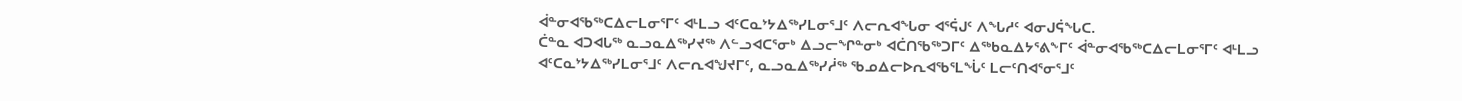ᐋᓐᓂᐊᖃᖅᑕᐃᓕᒪᓂᕐᒥᑦ ᐊᒻᒪᓗ ᐊᑦᑕᓇᔾᔭᐃᖅᓯᒪᓂᕐᒧᑦ ᐱᓕᕆᐊᖓᓂ ᐊᕐᕌᒍᑦ ᐱᖓᓱᑦ ᐊᓂᒍᕌᖓᑕ.
ᑖᓐᓇ ᐊᑐᐊᒐᖅ ᓇᓗᓇᐃᖅᓯᔪᖅ ᐱᓪᓗᐊᑕᕐᓂᒃ ᐃᓗᓕᖏᓐᓂᒃ ᐊᑖᑎᖃᖅᑐᒥᑦ ᐃᖅᑲᓇᐃᔭᕐᕕᖕᒥᑦ ᐋᓐᓂᐊᖃᖅᑕᐃᓕᒪᓂᕐᒥᑦ ᐊᒻᒪᓗ ᐊᑦᑕᓇᔾᔭᐃᖅᓯᒪᓂᕐᒧᑦ ᐱᓕᕆᐊᖑᔪᒥᑦ, ᓇᓗᓇᐃᖅᓯᓲᖅ ᖃᓄᐃᓕᐅᕆᐊᖃᕐᒪᖔᑦ ᒪᓕᑦᑎᐊᕐᓂᕐᒧᑦ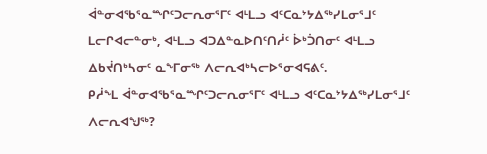ᐋᓐᓂᐊᖃᕐᓇᙱᑦᑐᓕᕆᓂᕐᒥᑦ ᐊᒻᒪᓗ ᐊᑦᑕᓇᔾᔭᐃᖅᓯᒪᓂᕐᒧᑦ ᒪᓕᒋᐊᓕᓐᓂᒃ, ᐊᒻᒪᓗ ᐊᑐᐃᓐᓇᐅᑎᑦᑎᓲᑦ ᐆᒃᑑᑎᓂᑦ ᐊᒻᒪᓗ ᐃᑲᔫᑎᒃᓴᓂᑦ ᓇᖕᒥᓂᖅ ᐱᓕᕆᐊᒃᓴᓕᐅᕐᓂᐊᕋᕕᑦ.
ᑭᓲᖕᒪ ᐋᓐᓂᐊᖃᕐᓇᙱᑦᑐᓕᕆᓂᕐᒥᑦ ᐊᒻᒪᓗ ᐊᑦᑕᓇᔾᔭᐃᖅᓯᒪᓂᕐᒧᑦ ᐱᓕᕆᐊᖑᖅ?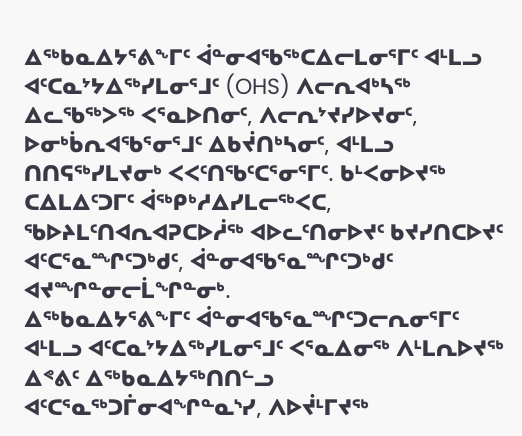ᐃᖅᑲᓇᐃᔭᕐᕕᖕᒥᑦ ᐋᓐᓂᐊᖃᖅᑕᐃᓕᒪᓂᕐᒥᑦ ᐊᒻᒪᓗ ᐊᑦᑕᓇᔾᔭᐃᖅᓯᒪᓂᕐᒧᑦ (OHS) ᐱᓕᕆᐊᒃᓴᖅ ᐃᓚᖃᖅᐳᖅ ᐸᕐᓇᐅᑎᓂᑦ, ᐱᓕᕆᔾᔪᓯᐅᔪᓂᑦ, ᐅᓂᒃᑳᕆᐊᖃᕐᓂᕐᒧᑦ ᐃᑲᔫᑎᒃᓴᓂᑦ, ᐊᒻᒪᓗ ᑎᑎᕋᖅᓯᒪᔪᓂᒃ ᐸᐸᑦᑎᖃᑦᑕᕐᓂᕐᒥᑦ. ᑲᒻᐸᓂᐅᔪᖅ ᑕᐃᒪᐃᑦᑐᒥᑦ ᐋᖅᑭᒃᓱᐃᓯᒪᓕᖅᐸᑕ, ᖃᐅᔨᒪᑦᑎᐊᕆᐊᕈᑕᐅᓲᖅ ᐊᐅᓚᑦᑎᓂᐅᔪᑦ ᑲᔪᓯᑎᑕᐅᔪᑦ ᐊᑦᑕᕐᓇᙱᑦᑐᒃᑯᑦ, ᐋᓐᓂᐊᖃᕐᓇᙱᑦᑐᒃᑯᑦ ᐊᔪᙱᓐᓂᓕᒫᖏᓐᓂᒃ.
ᐃᖅᑲᓇᐃᔭᕐᕕᖕᒥᑦ ᐋᓐᓂᐊᖃᕐᓇᙱᑦᑐᓕᕆᓂᕐᒥᑦ ᐊᒻᒪᓗ ᐊᑦᑕᓇᔾᔭᐃᖅᓯᒪᓂᕐᒧᑦ ᐸᕐᓇᐃᓂᖅ ᐱᒻᒪᕆᐅᔪᖅ ᐃᕝᕕᑦ ᐃᖅᑲᓇᐃᔭᖅᑎᑎᓪᓗ ᐊᑦᑕᕐᓇᖅᑐᒦᓂᐊᖏᓐᓇᔅᓯ, ᐱᐅᔫᒻᒥᔪᖅ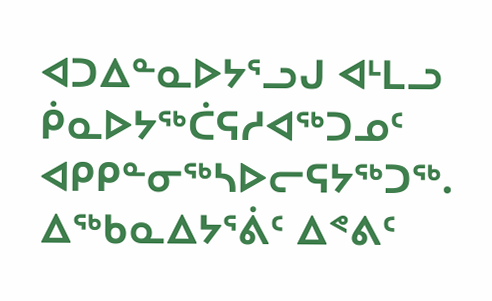ᐊᑐᐃᓐᓇᐅᔭᕐᓗᒍ ᐊᒻᒪᓗ ᑮᓇᐅᔭᖅᑖᕋᓱᐊᖅᑐᓄᑦ ᐊᑭᑭᓐᓂᖅᓴᐅᓕᕋᔭᖅᑐᖅ.
ᐃᖅᑲᓇᐃᔭᕐᕖᑦ ᐃᕝᕕᑦ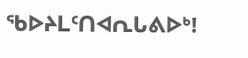ᖃᐅᔨᒪᑦᑎᐊᕆᒐᕕᐅᒃ!